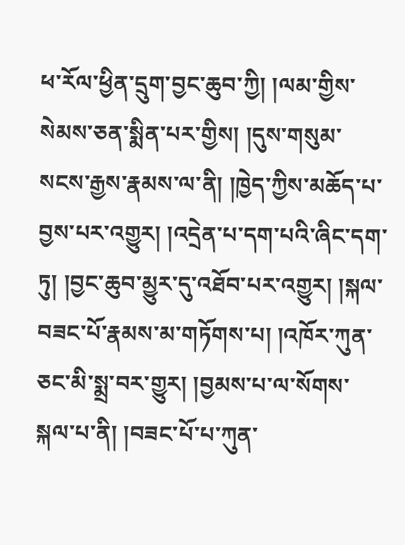ཕ་རོལ་ཕྱིན་དྲུག་བྱང་ཆུབ་ཀྱི། །ལམ་གྱིས་སེམས་ཅན་སྨིན་པར་གྱིས། །དུས་གསུམ་སངས་རྒྱས་རྣམས་ལ་ནི། །ཁྱེད་ཀྱིས་མཆོད་པ་བྱས་པར་འགྱུར། །འདྲེན་པ་དག་པའི་ཞིང་དག་ཏུ། །བྱང་ཆུབ་མྱུར་དུ་འཐོབ་པར་འགྱུར། །སྐལ་བཟང་པོ་རྣམས་མ་གཏོགས་པ། །འཁོར་ཀུན་ཅང་མི་སྨྲ་བར་གྱུར། །བྱམས་པ་ལ་སོགས་སྐལ་པ་ནི། །བཟང་པོ་པ་ཀུན་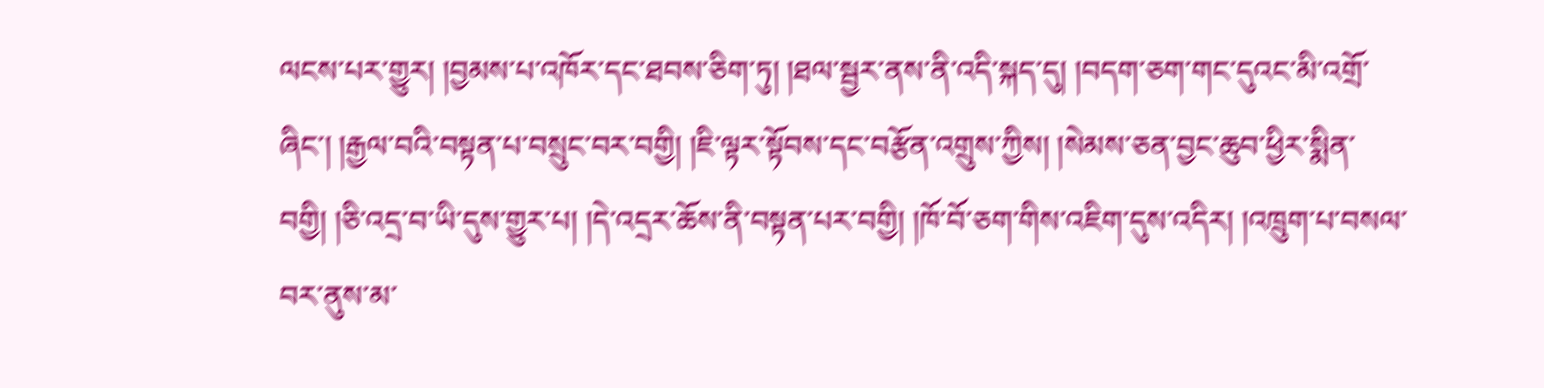ལངས་པར་གྱུར། །བྱམས་པ་འཁོར་དང་ཐབས་ཅིག་ཏུ། །ཐལ་སྦྱར་ནས་ནི་འདི་སྐད་དུ། །བདག་ཅག་གང་དུའང་མི་འགྲོ་ཞིང་། །རྒྱལ་བའི་བསྟན་པ་བསྲུང་བར་བགྱི། །ཇི་ལྟར་སྟོབས་དང་བརྩོན་འགྲུས་ཀྱིས། །སེམས་ཅན་བྱང་ཆུབ་ཕྱིར་སྨིན་བགྱི། །ཅི་འདྲ་བ་ཡི་དུས་གྱུར་པ། །དེ་འདྲར་ཆོས་ནི་བསྟན་པར་བགྱི། །ཁོ་བོ་ཅག་གིས་འཇིག་དུས་འདིར། །འཁྲུག་པ་བསལ་བར་ནུས་མ་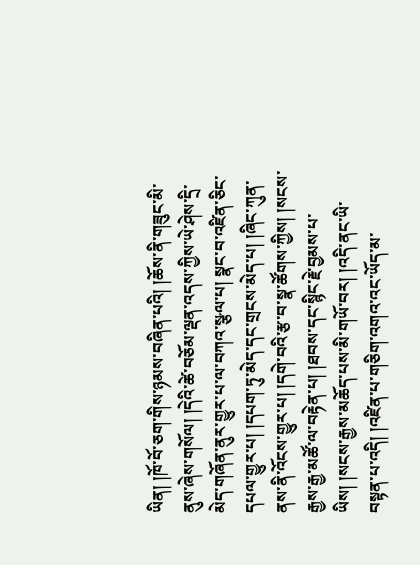ཡིན། །ཁོ་བོ་ཅག་གིས་ཉམས་བཞིན་པའི། །ཆོས་ནི་གཟུང་མི་ནུས་ཞེས་གསོལ། །དེའི་ཚེ་བཅོམ་ལྡན་འདས་ཀྱིས་ཡེ་ཤེས་དྲི་མེད་གཞོན་ནུར་གྱུར་པ་ལ་བཀའ་སྩལ་པ། སྣང་བ་འཛིན་ཅིང་དཔལ་གྱུར་པ། །དཔག་ཏུ་མེད་དང་གྲངས་མེད་པ། །ཞིང་ཀུན་ནས་ནི་འོངས་གྱུར་པ། །དགེ་བའི་རྩ་བ་སྣ་ཚོགས་ཀྱིས། །སངས་རྒྱས་རྒྱ་མཚོ་ལ་བརྟེན་པ། །ཐབས་དང་སྙིང་རྗེ་བྱམས་པ་ཡིས། །སངས་རྒྱས་མཆོད་པས་མི་གཡོ་བར། །འདི་ནང་ཡི་བསྟན་པ་འདི། །འཛིན་པ་གཅིག་འགའ་འང་ཡོད་མ་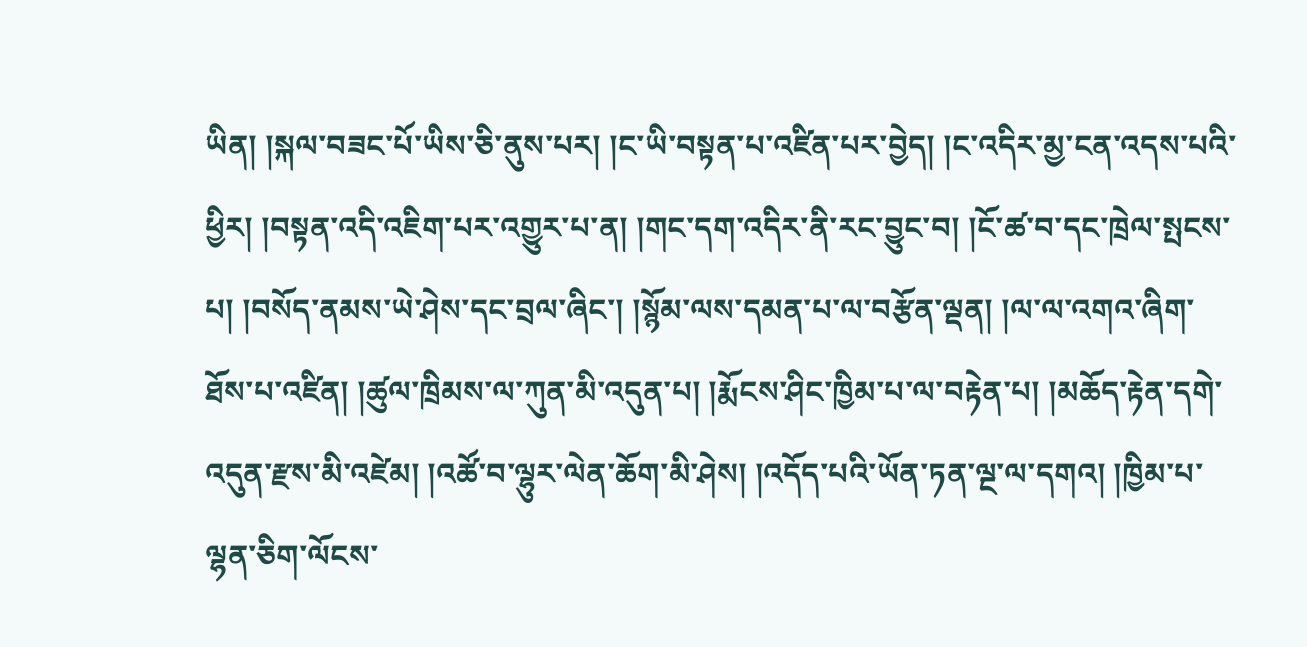ཡིན། །སྐལ་བཟང་པོ་ཡིས་ཅི་ནུས་པར། །ང་ཡི་བསྟན་པ་འཛིན་པར་བྱེད། །ང་འདིར་མྱ་ངན་འདས་པའི་ཕྱིར། །བསྟན་འདི་འཇིག་པར་འགྱུར་པ་ན། །གང་དག་འདིར་ནི་རང་བྱུང་བ། །ངོ་ཚ་བ་དང་ཁྲེལ་སྤངས་པ། །བསོད་ནམས་ཡེ་ཤེས་དང་བྲལ་ཞིང་། །སྙོམ་ལས་དམན་པ་ལ་བརྩོན་ལྡན། །ལ་ལ་འགའ་ཞིག་ཐོས་པ་འཛིན། །ཚུལ་ཁྲིམས་ལ་ཀུན་མི་འདུན་པ། །རྨོངས་ཤིང་ཁྱིམ་པ་ལ་བརྟེན་པ། །མཆོད་རྟེན་དགེ་འདུན་རྫས་མི་འཛེམ། །འཚོ་བ་ལྷུར་ལེན་ཆོག་མི་ཤེས། །འདོད་པའི་ཡོན་ཏན་ལྔ་ལ་དགའ། །ཁྱིམ་པ་ལྷན་ཅིག་ལོངས་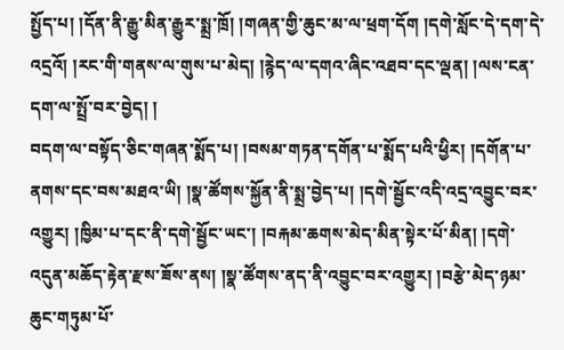སྤྱོད་པ། །དོན་ནི་རྒྱུ་མིན་རྒྱུར་སྨྲ་ཁྲོ། །གཞན་གྱི་ཆུང་མ་ལ་ཕྲག་དོག །དགེ་སློང་དེ་དག་དེ་འདྲའོ། །རང་གི་གནས་ལ་གུས་པ་མེད། །རྙེད་ལ་དགའ་ཞིང་འཐབ་དང་ལྡན། །ལས་ངན་དག་ལ་སྤྲོ་བར་བྱེད། །
བདག་ལ་བསྟོད་ཅིང་གཞན་སྨོད་པ། །བསམ་གཏན་དགོན་པ་སྨོད་པའི་ཕྱིར། །དགོན་པ་ནགས་དང་བས་མཐའ་ཡི། །སྣ་ཚོགས་སྐྱོན་ནི་སྨྲ་བྱེད་པ། །དགེ་སྦྱོང་འདི་འདྲ་འབྱུང་བར་འགྱུར། །ཁྱིམ་པ་དང་ནི་དགེ་སྦྱོང་ཡང་། །བརྐམ་ཆགས་མེད་མིན་སྟེར་པོ་མིན། །དགེ་འདུན་མཆོད་རྟེན་རྫས་ཟོས་ནས། །སྣ་ཚོགས་ནད་ནི་འབྱུང་བར་འགྱུར། །བརྩེ་མེད་ཉམ་ཆུང་གཏུམ་པོ་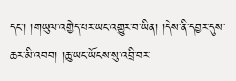དང་། །གཡུལ་འགྱེད་པར་ཡང་འགྱུར་བ་ཡིན། །དེས་ནི་དབྱར་དུས་ཆར་མི་འབབ། །ཆུ་ཡང་ཡོངས་སུ་འབྲི་བར་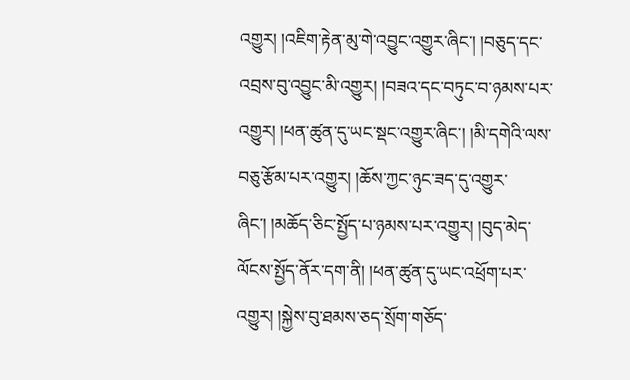འགྱུར། །འཇིག་རྟེན་མུ་གེ་འབྱུང་འགྱུར་ཞིང་། །བཅུད་དང་འབྲས་བུ་འབྱུང་མི་འགྱུར། །བཟའ་དང་བཏུང་བ་ཉམས་པར་འགྱུར། །ཕན་ཚུན་དུ་ཡང་སྡང་འགྱུར་ཞིང་། །མི་དགེའི་ལས་བཅུ་རྩོམ་པར་འགྱུར། །ཆོས་ཀྱང་ཉུང་ཟད་དུ་འགྱུར་ཞིང་། །མཆོད་ཅིང་སྤྱོད་པ་ཉམས་པར་འགྱུར། །བུད་མེད་ལོངས་སྤྱོད་ནོར་དག་ནི། །ཕན་ཚུན་དུ་ཡང་འཕྲོག་པར་འགྱུར། །སྐྱེས་བུ་ཐམས་ཅད་སྲོག་གཅོད་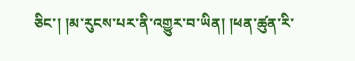ཅིང་། །མ་རུངས་པར་ནི་འགྱུར་བ་ཡིན། །ཕན་ཚུན་རི་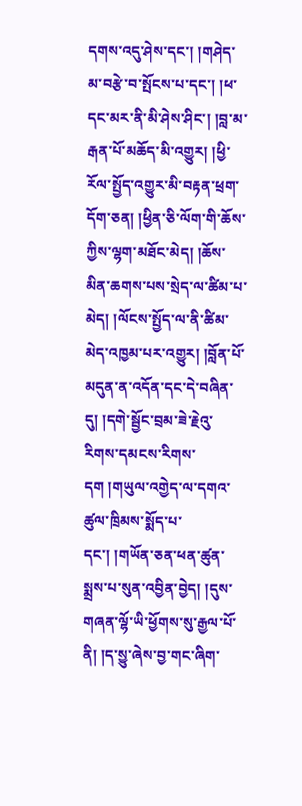དགས་འདུ་ཤེས་དང་། །གཤེད་མ་བརྩེ་བ་སྤོངས་པ་དང་། །ཕ་དང་མར་ནི་མི་ཤེས་ཤིང་། །བླ་མ་རྒན་པོ་མཆོད་མི་འགྱུར། །ཕྱི་རོལ་སྤྱོད་འགྱུར་མི་བརྟན་ཕྲག་དོག་ཅན། །ཕྱིན་ཅི་ལོག་གི་ཆོས་ཀྱིས་ལྷག་མཐོང་མེད། །ཆོས་མིན་ཆགས་པས་སྲེད་ལ་ཚིམ་པ་མེད། །ལོངས་སྤྱོད་ལ་ནི་ཚིམ་མེད་འཁྱམ་པར་འགྱུར། །བློན་པོ་མདུན་ན་འདོན་དང་དེ་བཞིན་དུ། །དགེ་སྦྱོང་བྲམ་ཟེ་རྗེའུ་རིགས་དམངས་རིགས་དག །གཡུལ་འགྱེད་ལ་དགའ་ཚུལ་ཁྲིམས་སྨོད་པ་དང་། །གཡོན་ཅན་ཕན་ཚུན་སྨྲས་པ་སུན་འབྱིན་བྱེད། །དུས་གཞན་ལྷོ་ཡི་ཕྱོགས་སུ་རྒྱལ་པོ་ནི། །ད་སྱུ་ཞེས་བྱ་གང་ཞིག་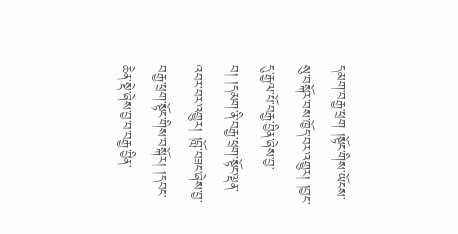དམག་བརྒྱ་ཕྲག །སྟོང་གིས་ཡོངས་སུ་བསྐོར་བས་ཁྱོད་བར་འགྱུར། །བྱང་དུ་རྒྱལ་པོ་བརྒྱ་བྱིན་ཞེས་བྱ་བ། །དམག་ནི་བརྒྱ་ཕྲག་སྟོང་ལྡན་འབར་བར་འགྱུར། །བློ་བཟང་ཞེས་བྱ་བརྒྱ་ཕྲག་སྟོང་གིས་བསྐོར། །དབང་ཆེན་སྡེ་ཞེས་བྱ་བ་བརྒྱ་བྱིན་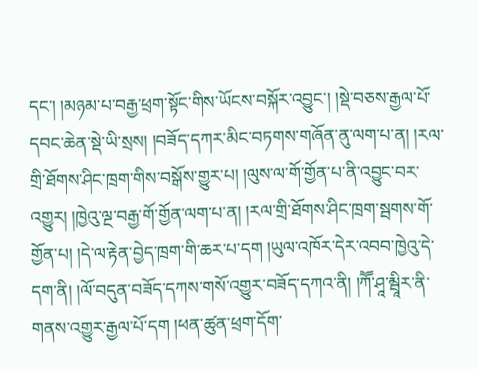དང་། །མཉམ་པ་བརྒྱ་ཕྲག་སྟོང་གིས་ཡོངས་བསྐོར་འབྱུང་། །སྡེ་བཅས་རྒྱལ་པོ་དབང་ཆེན་སྡེ་ཡི་སྲས། །བཟོད་དཀར་མིང་བཏགས་གཞོན་ནུ་ལག་པ་ན། །རལ་གྲི་ཐོགས་ཤིང་ཁྲག་གིས་བསྒོས་གྱུར་པ། །ལུས་ལ་གོ་གྱོན་པ་ནི་འབྱུང་བར་
འགྱུར། །ཁྱེའུ་ལྔ་བརྒྱ་གོ་གྱོན་ལག་པ་ན། །རལ་གྲི་ཐོགས་ཤིང་ཁྲག་སྦགས་གོ་གྱོན་པ། །དེ་ལ་རྟེན་བྱེད་ཁྲག་གི་ཆར་པ་དག །ཡུལ་འཁོར་དེར་འབབ་ཁྱེའུ་དེ་དག་ནི། །ལོ་བདུན་བཟོད་དཀས་གསོ་འགྱུར་བཟོད་དཀའ་ནི། །ཀཽ་ཤཱ་མྦཱིར་ནི་གནས་འགྱུར་རྒྱལ་པོ་དག །ཕན་ཚུན་ཕྲག་དོག་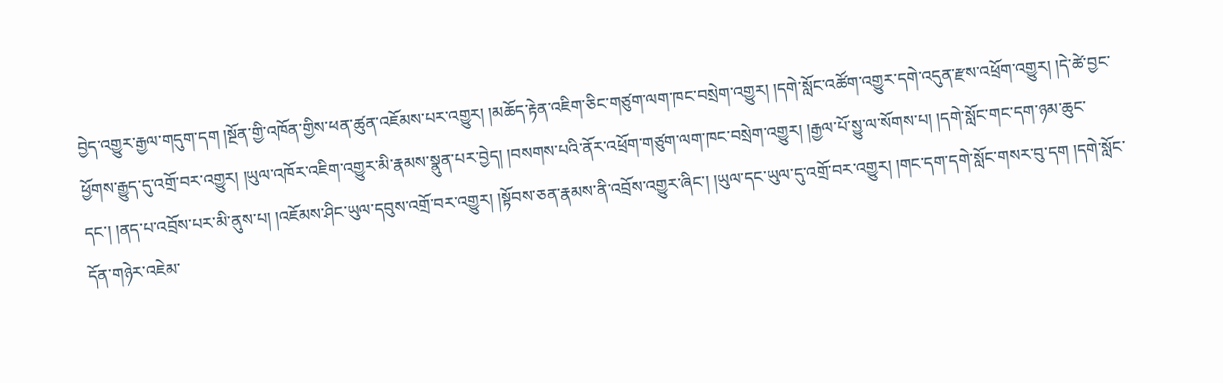བྱེད་འགྱུར་རྒྱལ་གདུག་དག །སྔོན་གྱི་འཁོན་གྱིས་ཕན་ཚུན་འཇོམས་པར་འགྱུར། །མཆོད་རྟེན་འཇིག་ཅིང་གཙུག་ལག་ཁང་བསྲེག་འགྱུར། །དགེ་སློང་འཚོག་འགྱུར་དགེ་འདུན་རྫས་འཕྲོག་འགྱུར། །དེ་ཚེ་བྱང་ཕྱོགས་རྒྱུད་དུ་འགྲོ་བར་འགྱུར། །ཡུལ་འཁོར་འཇིག་འགྱུར་མི་རྣམས་སྣུན་པར་བྱེད། །བསགས་པའི་ནོར་འཕྲོག་གཙུག་ལག་ཁང་བསྲེག་འགྱུར། །རྒྱལ་པོ་སྱུ་ལ་སོགས་པ། །དགེ་སློང་གང་དག་ཉམ་ཆུང་དང་། །ནད་པ་འབྲོས་པར་མི་ནུས་པ། །འཇོམས་ཤིང་ཡུལ་དབུས་འགྲོ་བར་འགྱུར། །སྟོབས་ཅན་རྣམས་ནི་འབྲོས་འགྱུར་ཞིང་། །ཡུལ་དང་ཡུལ་དུ་འགྲོ་བར་འགྱུར། །གང་དག་དགེ་སློང་གསར་བུ་དག །དགེ་སློང་དོན་གཉེར་འཇེམ་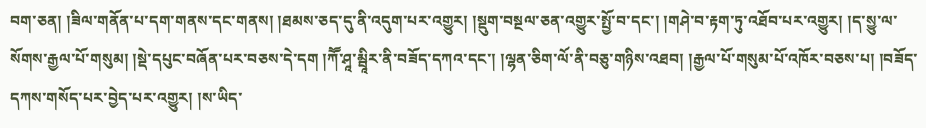བག་ཅན། །ཟིལ་གནོན་པ་དག་གནས་དང་གནས། །ཐམས་ཅད་དུ་ནི་འདུག་པར་འགྱུར། །སྡུག་བསྔལ་ཅན་འགྱུར་སྤྱོ་བ་དང་། །གཤེ་བ་རྟག་ཏུ་འཐོབ་པར་འགྱུར། །ད་སྱུ་ལ་སོགས་རྒྱལ་པོ་གསུམ། །སྡེ་དཔུང་བཞོན་པར་བཅས་དེ་དག །ཀཽ་ཤཱ་མྦཱིར་ནི་བཟོད་དཀའ་དང་། །ལྷན་ཅིག་ལོ་ནི་བཅུ་གཉིས་འཐབ། །རྒྱལ་པོ་གསུམ་པོ་འཁོར་བཅས་པ། །བཟོད་དཀས་གསོད་པར་བྱེད་པར་འགྱུར། །ས་ཡིད་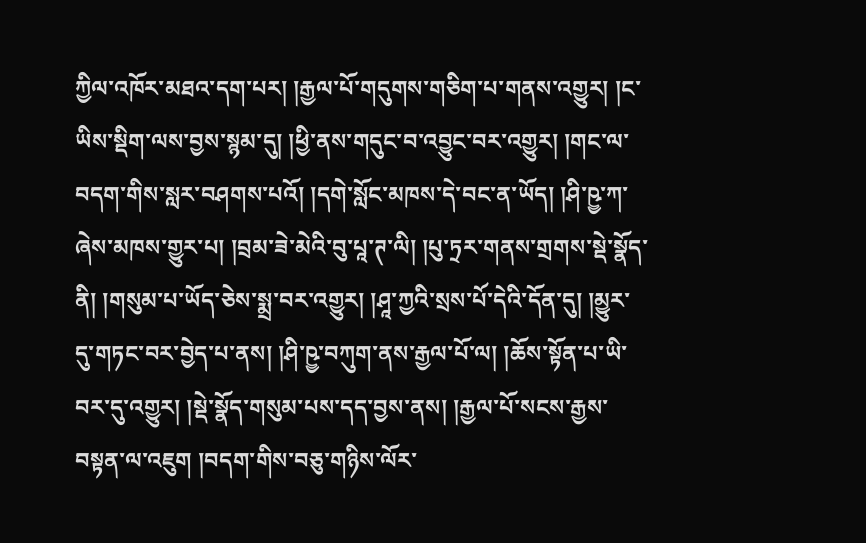ཀྱིལ་འཁོར་མཐའ་དག་པར། །རྒྱལ་པོ་གདུགས་གཅིག་པ་གནས་འགྱུར། །ང་ཡིས་སྡིག་ལས་བྱས་སྙམ་དུ། །ཕྱི་ནས་གདུང་བ་འབྱུང་བར་འགྱུར། །གང་ལ་བདག་གིས་སླར་བཤགས་པའོ། །དགེ་སློང་མཁས་དེ་བང་ན་ཡོད། །ཤི་ཥྱ་ཀ་ཞེས་མཁས་གྱུར་པ། །བྲམ་ཟེ་མེའི་བུ་པཱ་ཊ་ལི། །པུ་ཏྲར་གནས་གྲགས་སྡེ་སྣོད་ནི། །གསུམ་པ་ཡོད་ཅེས་སྨྲ་བར་འགྱུར། །ཤཱ་ཀྱའི་སྲས་པོ་དེའི་དོན་དུ། །མྱུར་དུ་གཏང་བར་བྱེད་པ་ནས། །ཤི་ཥྱ་བཀུག་ནས་རྒྱལ་པོ་ལ། །ཆོས་སྟོན་པ་ཡི་བར་དུ་འགྱུར། །སྡེ་སྣོད་གསུམ་པས་དད་བྱས་ནས། །རྒྱལ་པོ་སངས་རྒྱས་བསྟན་ལ་འཇུག །བདག་གིས་བཅུ་གཉིས་ལོར་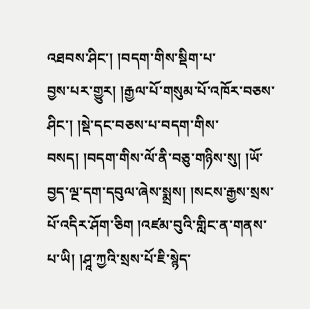འཐབས་ཤིང་། །བདག་གིས་སྡིག་པ་
བྱས་པར་གྱུར། །རྒྱལ་པོ་གསུམ་པོ་འཁོར་བཅས་ཤིང་། །སྡེ་དང་བཅས་པ་བདག་གིས་བསད། །བདག་གིས་ལོ་ནི་བཅུ་གཉིས་སུ། །ཡོ་བྱད་ལྔ་དག་དབུལ་ཞེས་སྨྲས། །སངས་རྒྱས་སྲས་པོ་འདིར་ཤོག་ཅིག །འཛམ་བུའི་གླིང་ན་གནས་པ་ཡི། །ཤཱ་ཀྱའི་སྲས་པོ་ཇི་སྙེད་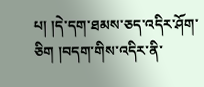པ། །དེ་དག་ཐམས་ཅད་འདིར་ཤོག་ཅིག །བདག་གིས་འདིར་ནི་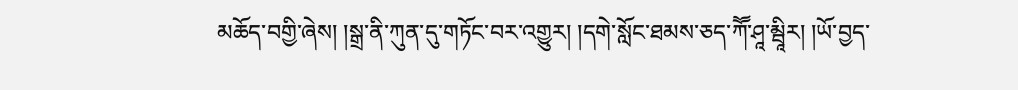མཆོད་བགྱི་ཞེས། །སྒྲ་ནི་ཀུན་དུ་གཏོང་བར་འགྱུར། །དགེ་སློང་ཐམས་ཅད་ཀཽ་ཤཱ་མྦཱིར། །ཡོ་བྱད་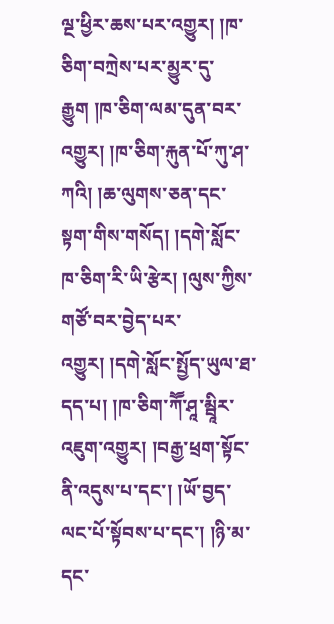ལྔ་ཕྱིར་ཆས་པར་འགྱུར། །ཁ་ཅིག་བཀྲེས་པར་མྱུར་དུ་རྒྱུག །ཁ་ཅིག་ལམ་དུན་བར་འགྱུར། །ཁ་ཅིག་རྐུན་པོ་ཀུ་ཤ་ཀའི། །ཆ་ལུགས་ཅན་དང་སྟག་གིས་གསོད། །དགེ་སློང་ཁ་ཅིག་རི་ཡི་རྩེར། །ལུས་ཀྱིས་གཙོ་བར་བྱེད་པར་འགྱུར། །དགེ་སློང་སྤྱོད་ཡུལ་ཐ་དད་པ། །ཁ་ཅིག་ཀཽ་ཤཱ་མྦཱིར་འཇུག་འགྱུར། །བརྒྱ་ཕྲག་སྟོང་ནི་འདུས་པ་དང་། །ཡོ་བྱད་ལང་པོ་སྟོབས་པ་དང་། །ཉི་མ་དང་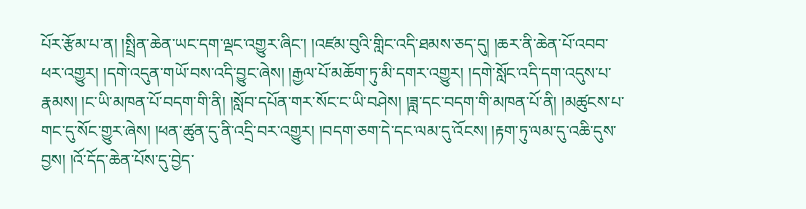པོར་རྩོམ་པ་ན། །སྤྲིན་ཆེན་ཡང་དག་ལྡང་འགྱུར་ཞིང་། །འཛམ་བུའི་གླིང་འདི་ཐམས་ཅད་དུ། །ཆར་ནི་ཆེན་པོ་འབབ་ཕར་འགྱུར། །དགེ་འདུན་གཡོ་བས་འདི་བྱུང་ཞེས། །རྒྱལ་པོ་མཆོག་ཏུ་མི་དགར་འགྱུར། །དགེ་སློང་འདི་དག་འདུས་པ་རྣམས། །ང་ཡི་མཁན་པོ་བདག་གི་ནི། །སློབ་དཔོན་གར་སོང་ང་ཡི་བཤེས། །ཟླ་དང་བདག་གི་མཁན་པོ་ནི། །མཚུངས་པ་གང་དུ་སོང་གྱུར་ཞེས། །ཕན་ཚུན་དུ་ནི་འདྲི་བར་འགྱུར། །བདག་ཅག་དེ་དང་ལམ་དུ་འོངས། །རྟག་ཏུ་ལམ་དུ་འཆི་དུས་བྱས། །འོ་དོད་ཆེན་པོས་དུ་བྱེད་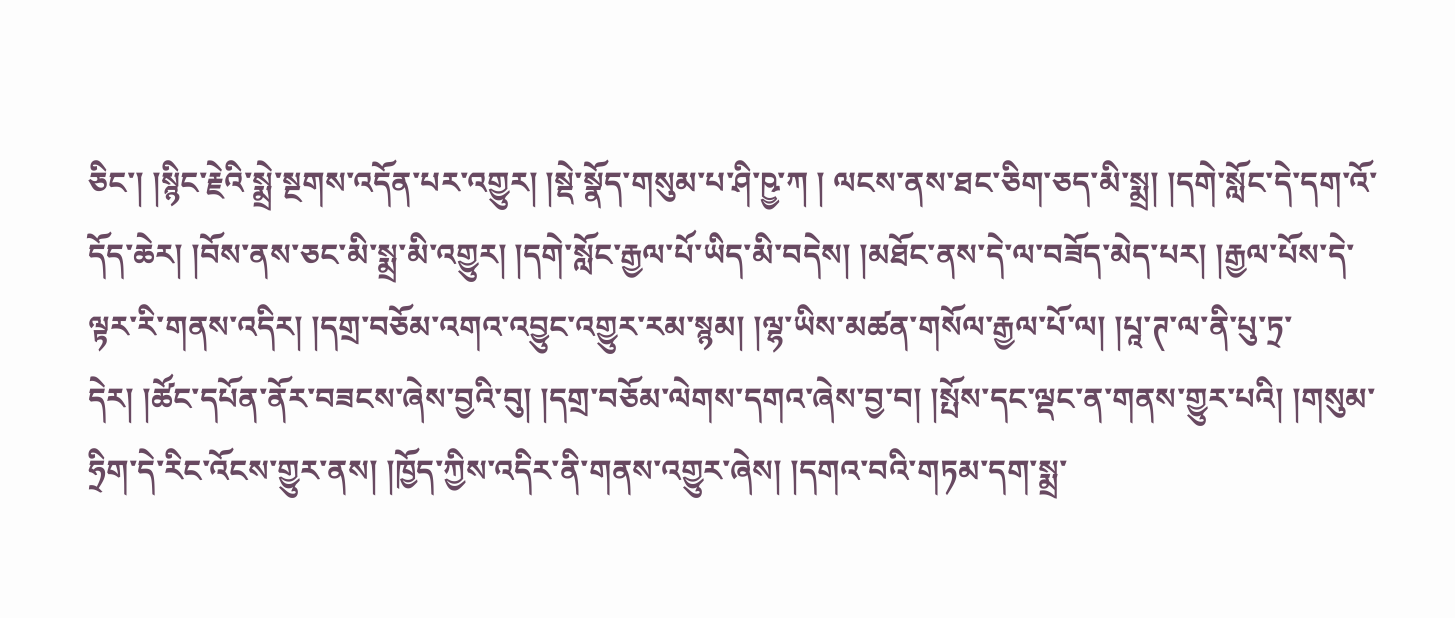ཅིང་། །སྙིང་རྗེའི་སྨྲེ་སྔགས་འདོན་པར་འགྱུར། །སྡེ་སྣོད་གསུམ་པ་ཤི་ཥྱ་ཀ ། ལངས་ནས་ཐང་ཅིག་ཅད་མི་སྨྲ། །དགེ་སློང་དེ་དག་འོ་དོད་ཆེར། །བོས་ནས་ཅང་མི་སྨྲ་མི་འགྱུར། །དགེ་སློང་རྒྱལ་པོ་ཡིད་མི་བདེས། །མཐོང་ནས་དེ་ལ་བཟོད་མེད་པར། །རྒྱལ་པོས་དེ་ལྟར་རི་གནས་འདིར། །དགྲ་བཅོམ་འགའ་འབྱུང་འགྱུར་རམ་སྙམ། །ལྷ་ཡིས་མཚན་གསོལ་རྒྱལ་པོ་ལ། །པཱ་ཊ་ལ་ནི་པུ་ཏྲ་དེར། །ཚོང་དཔོན་ནོར་བཟངས་ཞེས་བྱའི་བུ། །དགྲ་བཅོམ་ལེགས་དགའ་ཞེས་བྱ་བ། །སྤོས་དང་ལྡང་ན་གནས་གྱུར་པའི། །གསུམ་ཧྲིག་དེ་རིང་འོངས་གྱུར་ནས། །ཁྱོད་ཀྱིས་འདིར་ནི་གནས་འགྱུར་ཞེས། །དགའ་བའི་གཏམ་དག་སྨྲ་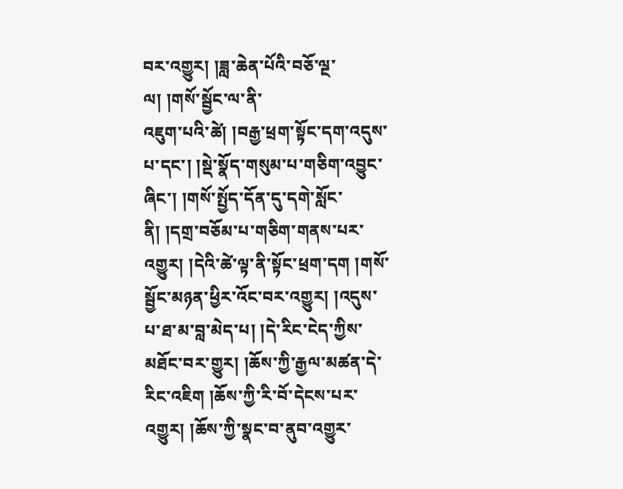བར་འགྱུར། །ཟླ་ཆེན་པོའི་བཅོ་ལྔ་ལ། །གསོ་སྦྱོང་ལ་ནི་
འཇུག་པའི་ཚེ། །བརྒྱ་ཕྲག་སྟོང་དག་འདུས་པ་དང་། །སྡེ་སྣོད་གསུམ་པ་གཅིག་འབྱུང་ཞིང་། །གསོ་སྤྱོད་དོན་དུ་དགེ་སློང་ནི། །དགྲ་བཅོམ་པ་གཅིག་གནས་པར་འགྱུར། །དེའི་ཚེ་ལྟ་ནི་སྟོང་ཕྲག་དག །གསོ་སྦྱོང་མཉན་ཕྱིར་འོང་བར་འགྱུར། །འདུས་པ་ཐ་མ་བླ་མེད་པ། །དེ་རིང་ངེད་ཀྱིས་མཐོང་བར་གྱུར། །ཆོས་ཀྱི་རྒྱལ་མཚན་དེ་རིང་འཇིག །ཆོས་ཀྱི་རི་བོ་དེངས་པར་འགྱུར། །ཆོས་ཀྱི་སྣང་བ་ནུབ་འགྱུར་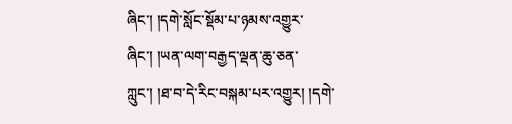ཞིང་། །དགེ་སློང་སྡོམ་པ་ཉམས་འགྱུར་ཞིང་། །ཡན་ལག་བརྒྱད་ལྡན་ཆུ་ཅན་ཀླུང་། །ཐ་བ་དེ་རིང་བསྐམ་པར་འགྱུར། །དགེ་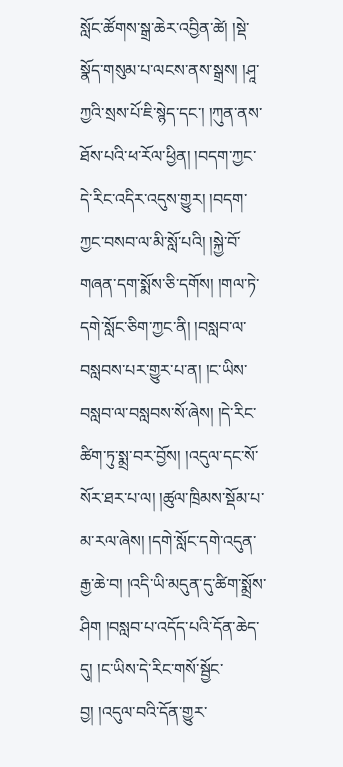སློང་ཚོགས་སྒྲ་ཆེར་འབྱིན་ཚེ། །སྡེ་སྣོད་གསུམ་པ་ལངས་ནས་སྒྲས། །ཤཱ་ཀྱའི་སྲས་པོ་ཇི་སྙེད་དང་། །ཀུན་ནས་ཐོས་པའི་ཕ་རོལ་ཕྱིན། །བདག་ཀྱང་དེ་རིང་འདིར་འདུས་གྱུར། །བདག་ཀྱང་བསབ་ལ་མི་སློ་པའི། །སྐྱེ་བོ་གཞན་དག་སྨོས་ཅི་དགོས། །གལ་ཏེ་དགེ་སློང་ཅིག་ཀྱང་ནི། །བསླབ་ལ་བསླབས་པར་གྱུར་པ་ན། །ང་ཡིས་བསླབ་ལ་བསླབས་སོ་ཞེས། །དེ་རིང་ཚིག་ཏུ་སྨྲ་བར་བྱོས། །འདུལ་དང་སོ་སོར་ཐར་པ་ལ། །ཚུལ་ཁྲིམས་སྡོམ་པ་མ་རལ་ཞེས། །དགེ་སློང་དགེ་འདུན་རྒྱ་ཆེ་བ། །འདི་ཡི་མདུན་དུ་ཚིག་སྨྲོས་ཤིག །བསླབ་པ་འདོད་པའི་དོན་ཆེད་དུ། །ང་ཡིས་དེ་རིང་གསོ་སྦྱོང་བྱ། །འདུལ་བའི་དོན་གྱུར་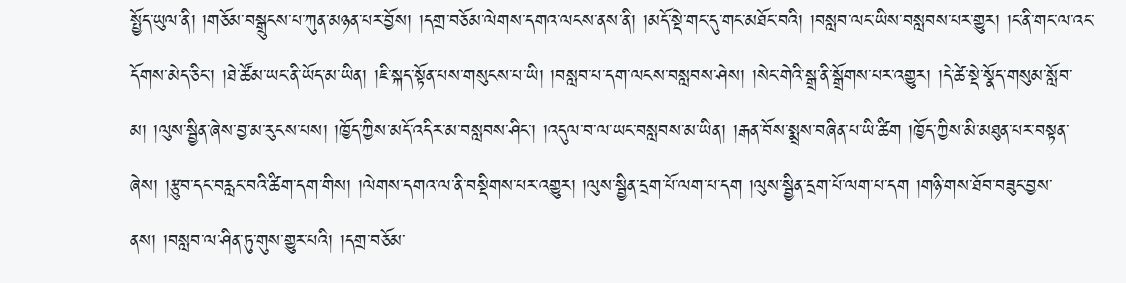སྤྱོད་ཡུལ་ནི། །གཅོམ་བསྒྲུངས་པ་ཀུན་མཉན་པར་བྱོས། །དགྲ་བཅོམ་ལེགས་དགའ་ལངས་ནས་ནི། །མདོ་སྡེ་གང་དུ་གང་མཐོང་བའི། །བསླབ་ལང་ཡིས་བསླབས་པར་གྱུར། །ང་ནི་གང་ལ་འང་དོགས་མེད་ཅིང་། །ཐེ་ཚོམ་ཡང་ནི་ཡོད་མ་ཡིན། །ཇི་སྐད་སྟོན་པས་གསུངས་པ་ཡི། །བསླབ་པ་དག་ལངས་བསླབས་ཤེས། །སེང་གེའི་སྒྲ་ནི་སྒྲོགས་པར་འགྱུར། །དེ་ཚེ་སྡེ་སྣོད་གསུམ་སློབ་མ། །ལུས་སྦྱིན་ཞེས་བྱ་མ་རུངས་པས། །ཁྱོད་ཀྱིས་མདོ་འདིར་མ་བསླབས་ཤིང་། །འདུལ་བ་ལ་ཡང་བསླབས་མ་ཡིན། །རྒན་བོས་སྨྲས་བཞིན་པ་ཡི་ཚིག །ཁྱོད་ཀྱིས་མི་མཐུན་པར་བསྟན་ཞེས། །རྩུབ་དང་བརླང་བའི་ཚིག་དག་གིས། །ལེགས་དགའ་ལ་ནི་བསྡིགས་པར་འགྱུར། །ལུས་སྦྱིན་དྲག་པོ་ལག་པ་དག །ལུས་སྦྱིན་དྲག་པོ་ལག་པ་དག །གཉི་གས་ཐོབ་བཟུང་བྱས་ནས། །བསླབ་ལ་ཤིན་ཏུ་གུས་གྱུར་པའི། །དགྲ་བཅོམ་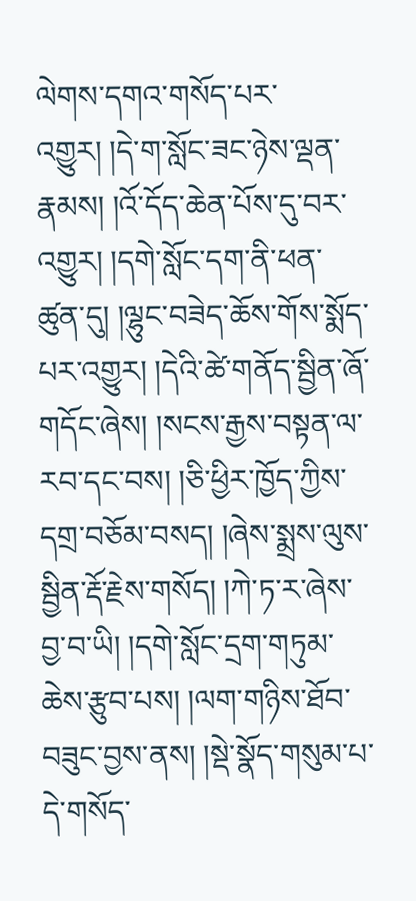ལེགས་དགའ་གསོད་པར་འགྱུར། །དེ་ག་སློང་ཟང་ཉེས་ལྡན་རྣམས། །འོ་དོད་ཆེན་པོས་དུ་བར་འགྱུར། །དགེ་སློང་དག་ནི་ཕན་
ཚུན་དུ། །ལྷུང་བཟེད་ཆོས་གོས་སྨོད་པར་འགྱུར། །དེའི་ཚེ་གནོད་སྦྱིན་ཞོ་གདོང་ཞེས། །སངས་རྒྱས་བསྟན་ལ་རབ་དང་བས། །ཅི་ཕྱིར་ཁྱོད་ཀྱིས་དགྲ་བཅོམ་བསད། །ཞེས་སྨྲས་ལུས་སྦྱིན་རྡོ་རྗེས་གསོད། །ཀེ་ཏ་ར་ཞེས་བྱ་བ་ཡི། །དགེ་སློང་དྲག་གཏུམ་ཆེས་རྩུབ་པས། །ལག་གཉིས་ཐོབ་བཟུང་བྱས་ནས། །སྡེ་སྣོད་གསུམ་པ་དེ་གསོད་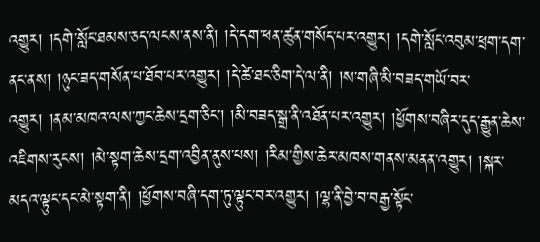འགྱུར། །དགེ་སློང་ཐམས་ཅད་ལངས་ནས་ནི། །དེ་དག་ཕན་ཚུན་གསོད་པར་འགྱུར། །དགེ་སློང་འབུམ་ཕྲག་དག་ནང་ནས། །ཉུང་ཟད་གསོན་པ་ཐོབ་པར་འགྱུར། །དེ་ཚེ་ཐང་ཅིག་དེ་ལ་ནི། །ས་གཞི་མི་བཟད་གཡོ་བར་འགྱུར། །ནམ་མཁའ་ལས་ཀྱང་ཆེས་དྲག་ཅིང་། །མི་བཟད་སྒྲ་ནི་འཐོན་པར་འགྱུར། །ཕྱོགས་བཞིར་དུད་རྒྱུན་ཆེས་འཇིགས་རུངས། །མེ་སྟག་ཆེས་དྲག་འབྱིན་ནུས་པས། །རིམ་གྱིས་ཆེར་མཁས་གནས་མནན་འགྱུར། །སྐར་མདའ་ལྟུང་དང་མེ་སྟག་ནི། །ཕྱོགས་བཞི་དག་ཏུ་ལྟུང་བར་འགྱུར། །ལྷ་ནི་བྱེ་བ་བརྒྱ་སྟོང་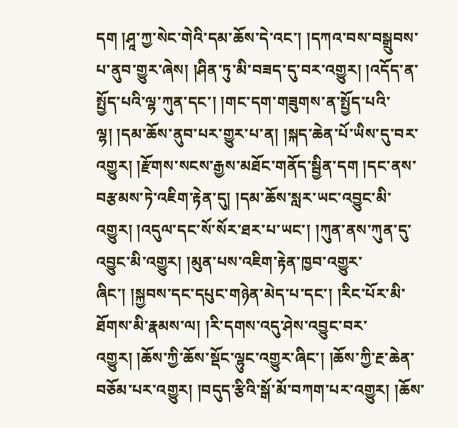དག །ཤཱ་ཀྱ་སེང་གེའི་དམ་ཆོས་དེ་འང་། །དཀའ་བས་བསྒྲུབས་པ་ནུབ་གྱུར་ཞེས། །ཤིན་ཏུ་མི་བཟད་དུ་བར་འགྱུར། །འདོད་ན་སྤྱོད་པའི་ལྷ་ཀུན་དང་། །གང་དག་གཟུགས་ན་སྤྱོད་པའི་ལྷ། །དམ་ཆོས་ནུབ་པར་གྱུར་པ་ན། །སྐད་ཆེན་པོ་ཡིས་དུ་བར་འགྱུར། །རྫོགས་སངས་རྒྱས་མཐོང་གནོད་སྦྱིན་དག །དང་ནས་བརྩམས་ཏེ་འཇིག་རྟེན་དུ། །དམ་ཆོས་སླར་ཡང་འབྱུང་མི་འགྱུར། །འདུལ་དང་སོ་སོར་ཐར་པ་ཡང་། །ཀུན་ནས་ཀུན་དུ་འབྱུང་མི་འགྱུར། །མུན་པས་འཇིག་རྟེན་ཁྱབ་འགྱུར་ཞིང་། །སྐྱབས་དང་དཔུང་གཉེན་མེད་པ་དང་། །རིང་པོར་མི་ཐོགས་མི་རྣམས་ལ། །རི་དགས་འདུ་ཤེས་འབྱུང་བར་འགྱུར། །ཆོས་ཀྱི་ཆོས་སྡོང་ལྷུང་འགྱུར་ཞིང་། །ཆོས་ཀྱི་རྔ་ཆེན་བཅོམ་པར་འགྱུར། །བདུད་རྩིའི་སྒོ་མོ་བཀག་པར་འགྱུར། །ཆོས་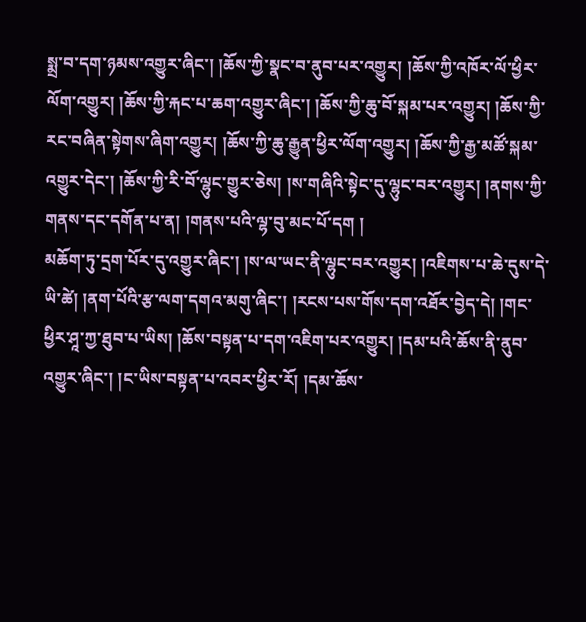སྨྲ་བ་དག་ཉམས་འགྱུར་ཞིང་། །ཆོས་ཀྱི་སྣང་བ་ནུབ་པར་འགྱུར། །ཆོས་ཀྱི་འཁོར་ལོ་ཕྱིར་ལོག་འགྱུར། །ཆོས་ཀྱི་རྐང་པ་ཆག་འགྱུར་ཞིང་། །ཆོས་ཀྱི་ཆུ་བོ་སྐམ་པར་འགྱུར། །ཆོས་ཀྱི་རང་བཞིན་སྟེགས་ཞིག་འགྱུར། །ཆོས་ཀྱི་ཆུ་རྒྱུན་ཕྱིར་ལོག་འགྱུར། །ཆོས་ཀྱི་རྒྱ་མཚོ་སྐམ་འགྱུར་དེང་། །ཆོས་ཀྱི་རི་བོ་ལྷུང་གྱུར་ཅེས། །ས་གཞིའི་སྟེང་དུ་ལྷུང་བར་འགྱུར། །ནགས་ཀྱི་གནས་དང་དགོན་པ་ན། །གནས་པའི་ལྷ་བུ་མང་པོ་དག །
མཆོག་ཏུ་དྲག་པོར་དུ་འགྱུར་ཞིང་། །ས་ལ་ཡང་ནི་ལྷུང་བར་འགྱུར། །འཇིགས་པ་ཆེ་དུས་དེ་ཡི་ཚེ། །ནག་པོའི་རྩ་ལག་དགའ་མགུ་ཞིང་། །རངས་པས་གོས་དག་འཐོར་བྱེད་དེ། །གང་ཕྱིར་ཤཱ་ཀྱ་ཐུབ་པ་ཡིས། །ཆོས་བསྟན་པ་དག་འཇིག་པར་འགྱུར། །དམ་པའི་ཆོས་ནི་ནུབ་འགྱུར་ཞིང་། །ང་ཡིས་བསྟན་པ་འབར་ཕྱིར་རོ། །དམ་ཆོས་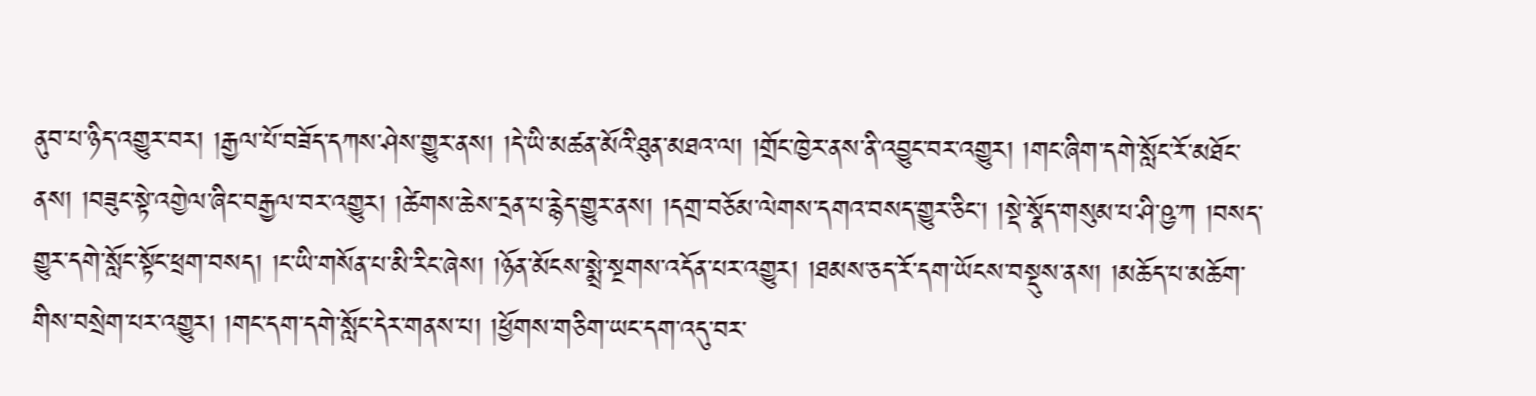ནུབ་པ་ཉིད་འགྱུར་བར། །རྒྱལ་པོ་བཟོད་དཀས་ཤེས་གྱུར་ནས། །དེ་ཡི་མཚན་མོའི་ཐུན་མཐའ་ལ། །གྲོང་ཁྱེར་ནས་ནི་འབྱུང་བར་འགྱུར། །གང་ཞིག་དགེ་སློང་རོ་མཐོང་ནས། །བཟུང་སྟེ་འགྱེལ་ཞིང་བརྒྱལ་བར་འགྱུར། །ཚེགས་ཆེས་དྲན་པ་རྙེད་གྱུར་ནས། །དགྲ་བཅོམ་ལེགས་དགའ་བསད་གྱུར་ཅིང་། །སྡེ་སྣོད་གསུམ་པ་ཤི་ཥྱ་ཀ །བསད་གྱུར་དགེ་སློང་སྟོང་ཕྲག་བསད། །ང་ཡི་གསོན་པ་མི་རིང་ཞེས། །ཉོན་མོངས་སྨྲེ་སྔགས་འདོན་པར་འགྱུར། །ཐམས་ཅད་རོ་དག་ཡོངས་བསྡུས་ནས། །མཆོད་པ་མཆོག་གིས་བསྲེག་པར་འགྱུར། །གང་དག་དགེ་སློང་དེར་གནས་པ། །ཕྱོགས་གཅིག་ཡང་དག་འདུ་བར་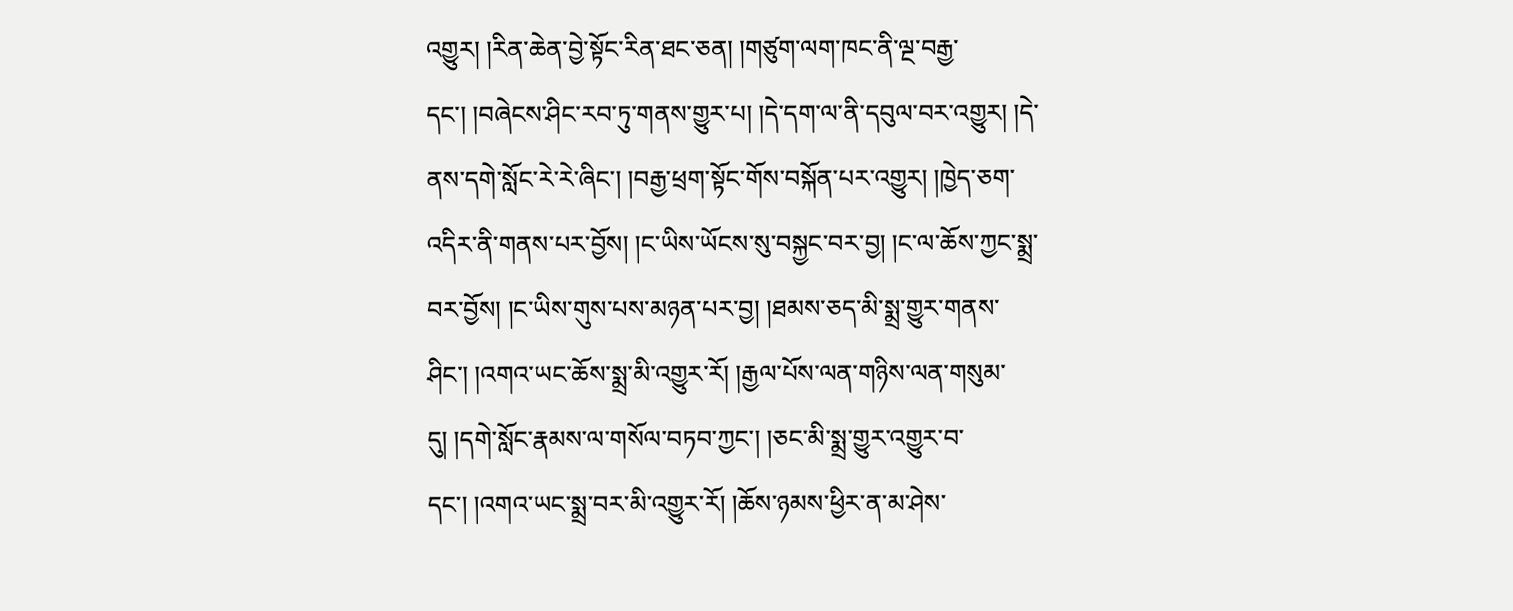འགྱུར། །རིན་ཆེན་བྱེ་སྟོང་རིན་ཐང་ཅན། །གཙུག་ལག་ཁང་ནི་ལྔ་བརྒྱ་དང་། །བཞེངས་ཤིང་རབ་ཏུ་གནས་གྱུར་པ། །དེ་དག་ལ་ནི་དབུལ་བར་འགྱུར། །དེ་ནས་དགེ་སློང་རེ་རེ་ཞིང་། །བརྒྱ་ཕྲག་སྟོང་གོས་བསྐོན་པར་འགྱུར། །ཁྱེད་ཅག་འདིར་ནི་གནས་པར་བྱོས། །ང་ཡིས་ཡོངས་སུ་བསྐྱང་བར་བྱ། །ང་ལ་ཆོས་ཀྱང་སྨྲ་བར་བྱོས། །ང་ཡིས་གུས་པས་མཉན་པར་བྱ། །ཐམས་ཅད་མི་སྨྲ་གྱུར་གནས་ཤིང་། །འགའ་ཡང་ཆོས་སྨྲ་མི་འགྱུར་རོ། །རྒྱལ་པོས་ལན་གཉིས་ལན་གསུམ་དུ། །དགེ་སློང་རྣམས་ལ་གསོལ་བཏབ་ཀྱང་། །ཅང་མི་སྨྲ་གྱུར་འགྱུར་བ་དང་། །འགའ་ཡང་སྨྲ་བར་མི་འགྱུར་རོ། །ཆོས་ཉམས་ཕྱིར་ན་མ་ཤེས་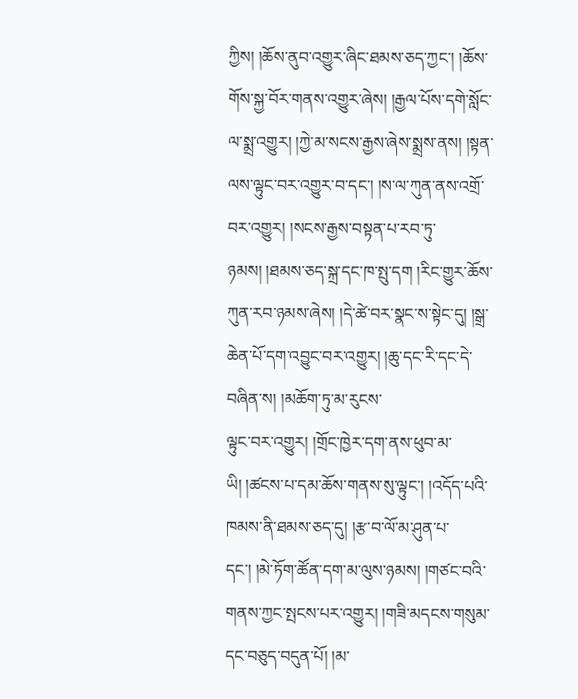ཀྱིས། །ཆོས་ནུབ་འགྱུར་ཞིང་ཐམས་ཅད་ཀྱང་། །ཆོས་གོས་སྐྱ་བོར་གནས་འགྱུར་ཞེས། །རྒྱལ་པོས་དགེ་སློང་ལ་སྨྲ་འགྱུར། །ཀྱེ་མ་སངས་རྒྱས་ཞེས་སྨྲས་ནས། །སྟན་ལས་ལྟུང་བར་འགྱུར་བ་དང་། །ས་ལ་ཀུན་ནས་འགྲོ་བར་འགྱུར། །སངས་རྒྱས་བསྟན་པ་རབ་ཏུ་ཉམས། །ཐམས་ཅད་སྐྲ་དང་ཁ་སྤུ་དག །རིང་གྱུར་ཆོས་ཀུན་རབ་ཉམས་ཞེས། །དེ་ཚེ་བར་སྣང་ས་སྟེང་དུ། །སྒྲ་ཆེན་པོ་དག་འབྱུང་བར་འགྱུར། །ཆུ་དང་རི་དང་དེ་བཞིན་ས། །མཆོག་ཏུ་མ་རུངས་
ལྟུང་བར་འགྱུར། །གྲོང་ཁྱེར་དག་ནས་ཕུབ་མ་ཡི། །ཚངས་པ་དམ་ཆོས་གནས་སུ་ལྟུང་། །འདོད་པའི་ཁམས་ནི་ཐམས་ཅད་དུ། །རྩ་བ་ལོ་མ་ཤུན་པ་དང་། །མེ་ཏོག་ཚོན་དག་མ་ལུས་ཉམས། །གཙང་བའི་གནས་ཀྱང་སྤངས་པར་འགྱུར། །གཟི་མདངས་གསུམ་དང་བཅུད་བདུན་པོ། །མ་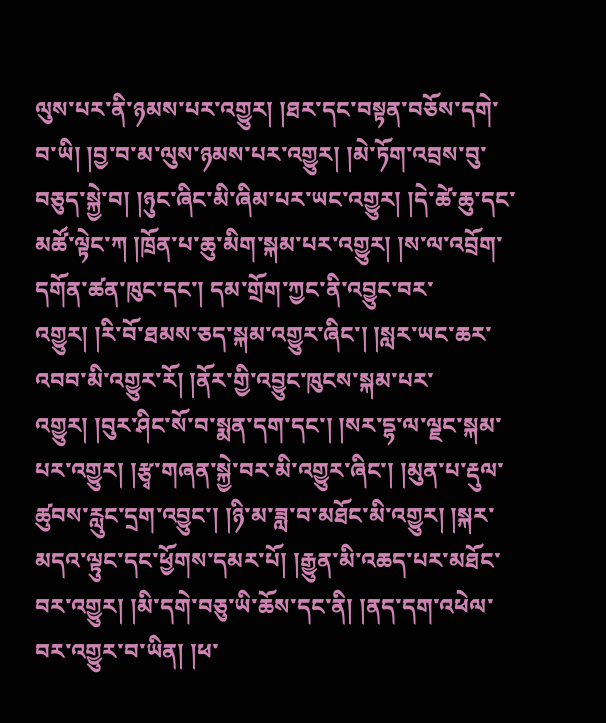ལུས་པར་ནི་ཉམས་པར་འགྱུར། །ཐར་དང་བསྟན་བཅོས་དགེ་བ་ཡི། །བྱ་བ་མ་ལུས་ཉམས་པར་འགྱུར། །མེ་ཏོག་འབྲས་བུ་བཅུད་སྐྱེ་བ། །ཉུང་ཞིང་མི་ཞིམ་པར་ཡང་འགྱུར། །དེ་ཚེ་ཆུ་དང་མཚོ་ལྟེང་ཀ །ཁྲོན་པ་ཆུ་མིག་སྐམ་པར་འགྱུར། །ས་ལ་འབྲོག་དགོན་ཚན་ཁུང་དང་། དམ་གྲོག་ཀྱང་ནི་འབྱུང་བར་འགྱུར། །རི་བོ་ཐམས་ཅད་སྐམ་འགྱུར་ཞིང་། །སླར་ཡང་ཆར་འབབ་མི་འགྱུར་རོ། །ནོར་གྱི་འབྱུང་ཁུངས་སྐམ་པར་འགྱུར། །བུར་ཤིང་སོ་བ་སྨན་དག་དང་། །སར་དྷ་ལ་ལྗང་སྐམ་པར་འགྱུར། །རྩྭ་གཞན་སྐྱེ་བར་མི་འགྱུར་ཞིང་། །མུན་པ་རྡུལ་ཚུབས་རླུང་དྲག་འབྱུང་། །ཉི་མ་ཟླ་བ་མཐོང་མི་འགྱུར། །སྐར་མདའ་ལྟུང་དང་ཕྱོགས་དམར་པོ། །རྒྱུན་མི་འཆད་པར་མཐོང་བར་འགྱུར། །མི་དགེ་བཅུ་ཡི་ཆོས་དང་ནི། །ནད་དག་འཕེལ་བར་འགྱུར་བ་ཡིན། །ཕ་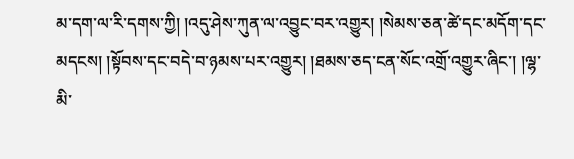མ་དག་ལ་རི་དགས་ཀྱི། །འདུ་ཤེས་ཀུན་ལ་འབྱུང་བར་འགྱུར། །སེམས་ཅན་ཚེ་དང་མདོག་དང་མདངས། །སྟོབས་དང་བདེ་བ་ཉམས་པར་འགྱུར། །ཐམས་ཅད་ངན་སོང་འགྲོ་འགྱུར་ཞིང་། །ལྷ་མི་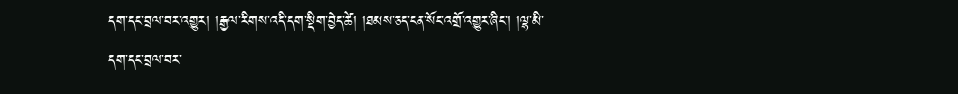དག་དང་བྲལ་བར་འགྱུར། །རྒྱལ་རིགས་འདི་དག་སྡིག་བྱེད་ཚེ། །ཐམས་ཅད་ངན་སོང་འགྲོ་འགྱུར་ཞིང་། །ལྷ་མི་དག་དང་བྲལ་བར་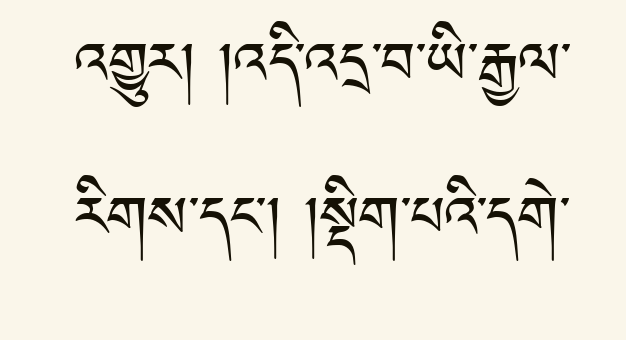འགྱུར། །འདི་འདྲ་བ་ཡི་རྒྱལ་རིགས་དང་། །སྡིག་པའི་དགེ་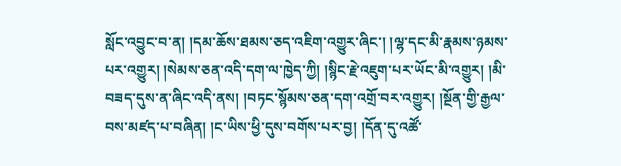སློང་འབྱུང་བ་ན། །དམ་ཆོས་ཐམས་ཅད་འཇིག་འགྱུར་ཞིང་། །ལྷ་དང་མི་རྣམས་ཉམས་པར་འགྱུར། །སེམས་ཅན་འདི་དག་ལ་ཁྱེད་ཀྱི། །སྙིང་རྗེ་འཇུག་པར་ཡོང་མི་འགྱུར། །མི་བཟད་དུས་ན་ཞིང་འདི་ནས། །བཏང་སྙོམས་ཅན་དག་འགྲོ་བར་འགྱུར། །སྔོན་གྱི་རྒྱལ་བས་མཛད་པ་བཞིན། །ང་ཡིས་ཕྱི་དུས་བགོས་པར་བྱ། །དོན་དུ་འཚོ་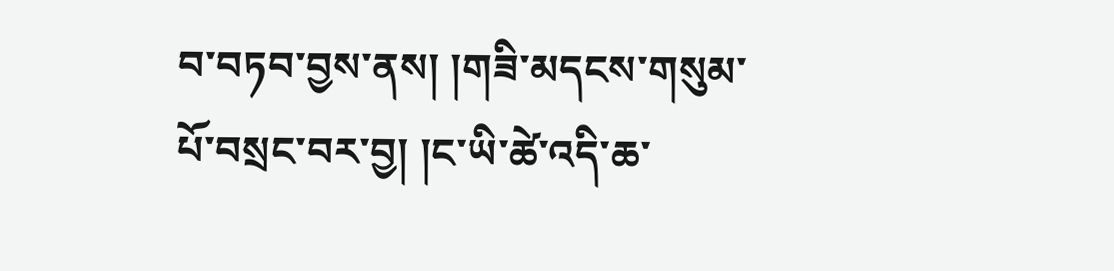བ་བཏབ་བྱས་ནས། །གཟི་མདངས་གསུམ་པོ་བསྲང་བར་བྱ། །ང་ཡི་ཚེ་འདི་ཆ་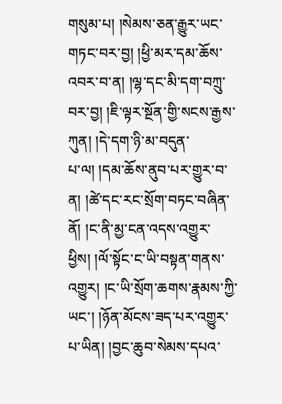གསུམ་པ། །སེམས་ཅན་རྒྱུར་ཡང་གཏང་བར་བྱ། །ཕྱི་མར་དམ་ཆོས་འབར་བ་ན། །ལྷ་དང་མི་དག་བཀྲུ་བར་བྱ། །ཇི་ལྟར་སྔོན་གྱི་སངས་རྒྱས་ཀུན། །དེ་དག་ཉི་མ་བདུན་
པ་ལ། །དམ་ཆོས་ནུབ་པར་གྱུར་བ་ན། །ཚེ་དང་རང་སྲོག་བཏང་བཞིན་ནོ། །ང་ནི་མྱ་ངན་འདས་འགྱུར་ཕྱིས། །ལོ་སྟོང་ང་ཡི་བསྟན་གནས་འགྱུར། །ང་ཡི་སྲོག་ཆགས་རྣམས་ཀྱི་ཡང་། །ཉོན་མོངས་ཟད་པར་འགྱུར་པ་ཡིན། །བྱང་ཆུབ་སེམས་དཔའ་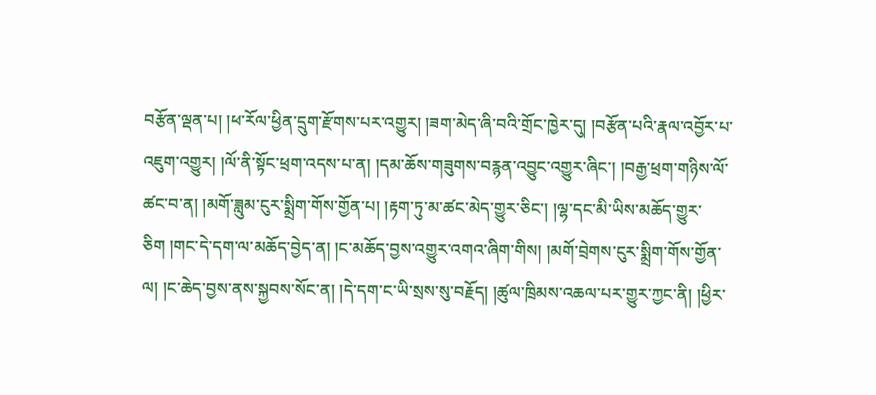བརྩོན་ལྡན་པ། །ཕ་རོལ་ཕྱིན་དྲུག་རྫོགས་པར་འགྱུར། །ཟག་མེད་ཞི་བའི་གྲོང་ཁྱེར་དུ། །བརྩོན་པའི་རྣལ་འབྱོར་པ་འཇུག་འགྱུར། །ལོ་ནི་སྟོང་ཕྲག་འདས་པ་ན། །དམ་ཆོས་གཟུགས་བརྙན་འབྱུང་འགྱུར་ཞིང་། །བརྒྱ་ཕྲག་གཉིས་ལོ་ཚང་བ་ན། །མགོ་ཟླུམ་ངུར་སྨྲིག་གོས་གྱོན་པ། །རྟག་ཏུ་མ་ཚང་མེད་གྱུར་ཅིང་། །ལྷ་དང་མི་ཡིས་མཆོད་གྱུར་ཅིག །གང་དེ་དག་ལ་མཆོད་བྱེད་ན། །ང་མཆོད་བྱས་འགྱུར་འགའ་ཞིག་གིས། །མགོ་བྲེགས་ངུར་སྨྲིག་གོས་གྱོན་ལ། །ང་ཆེད་བྱས་ནས་སྐྱབས་སོང་ན། །དེ་དག་ང་ཡི་སྲས་སུ་བརྗོད། །ཚུལ་ཁྲིམས་འཆལ་པར་གྱུར་ཀྱང་ནི། །ཕྱིར་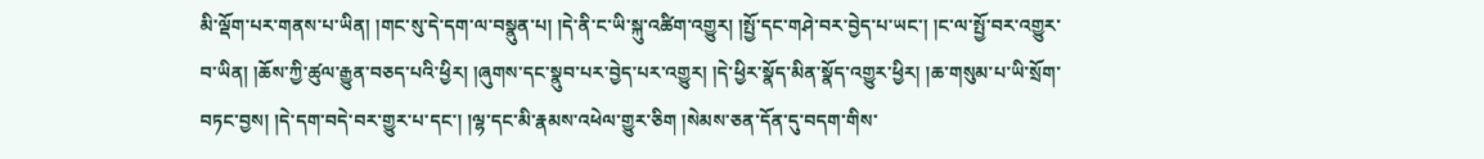མི་ལྡོག་པར་གནས་པ་ཡིན། །གང་སུ་དེ་དག་ལ་བསྣུན་པ། །དེ་ནི་ང་ཡི་སྐུ་འཚིག་འགྱུར། །སྤྱོ་དང་གཤེ་བར་བྱེད་པ་ཡང་། །ང་ལ་སྤྱོ་བར་འགྱུར་བ་ཡིན། །ཆོས་ཀྱི་ཚུལ་རྒྱུན་བཅད་པའི་ཕྱིར། །ཞུགས་དང་སྣུབ་པར་བྱེད་པར་འགྱུར། །དེ་ཕྱིར་སྣོད་མིན་སྣོད་འགྱུར་ཕྱིར། །ཆ་གསུམ་པ་ཡི་སྲོག་བཏང་བྱས། །དེ་དག་བདེ་བར་གྱུར་པ་དང་། །ལྷ་དང་མི་རྣམས་འཕེལ་གྱུར་ཅིག །སེམས་ཅན་དོན་དུ་བདག་གིས་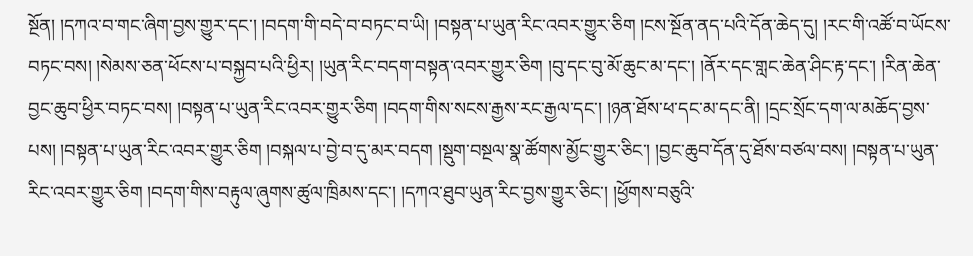སྔོན། །དཀའ་བ་གང་ཞིག་བྱས་གྱུར་དང་། །བདག་གི་བདེ་བ་བཏང་བ་ཡི། །བསྟན་པ་ཡུན་རིང་འབར་གྱུར་ཅིག །ངས་སྔོན་ནད་པའི་དོན་ཆེད་དུ། །རང་གི་འཚོ་བ་ཡོངས་བཏང་བས། །སེམས་ཅན་ཕོངས་པ་བསྐྱབ་པའི་ཕྱིར། །ཡུན་རིང་བདག་བསྟན་འབར་གྱུར་ཅིག །བུ་དང་བུ་མོ་ཆུང་མ་དང་། །ནོར་དང་གླང་ཆེན་ཤིང་རྟ་དང་། །རིན་ཆེན་བྱང་ཆུབ་ཕྱིར་བཏང་བས། །བསྟན་པ་ཡུན་རིང་འབར་གྱུར་ཅིག །བདག་གིས་སངས་རྒྱས་རང་རྒྱལ་དང་། །ཉན་ཐོས་ཕ་དང་མ་དང་ནི། །དྲང་སྲོང་དག་ལ་མཆོད་བྱས་པས། །བསྟན་པ་ཡུན་རིང་འབར་གྱུར་ཅིག །བསྐལ་པ་བྱེ་བ་དུ་མར་བདག །སྡུག་བསྔལ་སྣ་ཚོགས་མྱོང་གྱུར་ཅིང་། །བྱང་ཆུབ་དོན་དུ་ཐོས་བཙལ་བས། །བསྟན་པ་ཡུན་རིང་འབར་གྱུར་ཅིག །བདག་གིས་བརྟུལ་ཞུགས་ཚུལ་ཁྲིམས་དང་། །དཀའ་ཐུབ་ཡུན་རིང་བྱས་གྱུར་ཅིང་། །ཕྱོགས་བཅུའི་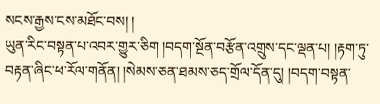སངས་རྒྱས་ངས་མཐོང་བས། །
ཡུན་རིང་བསྟན་པ་འབར་གྱུར་ཅིག །བདག་སྔོན་བརྩོན་འགྲུས་དང་ལྡན་པ། །རྟག་ཏུ་བརྟན་ཞིང་ཕ་རོལ་གནོན། །སེམས་ཅན་ཐམས་ཅད་གྲོལ་དོན་དུ། །བདག་བསྟན་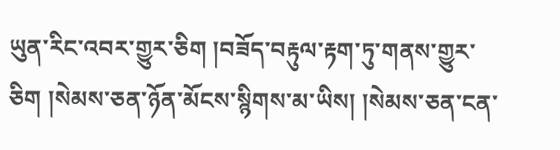ཡུན་རིང་འབར་གྱུར་ཅིག །བཟོད་བརྟུལ་རྟག་ཏུ་གནས་གྱུར་ཅིག །སེམས་ཅན་ཉོན་མོངས་སྙིགས་མ་ཡིས། །སེམས་ཅན་ངན་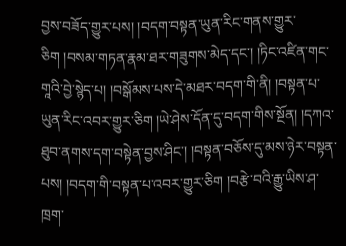བྱས་བཟོད་གྱུར་པས། །བདག་བསྟན་ཡུན་རིང་གནས་གྱུར་ཅིག །བསམ་གཏན་རྣམ་ཐར་གཟུགས་མེད་དང་། །ཏིང་འཛིན་གང་གཱའི་བྱེ་སྙེད་པ། །བསྒོམས་པས་དེ་མཐར་བདག་གི་ནི། །བསྟན་པ་ཡུན་རིང་འབར་གྱུར་ཅིག །ཡེ་ཤེས་དོན་དུ་བདག་གིས་སྔོན། །དཀའ་ཐུབ་ནགས་དག་བསྟེན་བྱས་ཤིང་། །བསྟན་བཅོས་དུ་མས་ཉེར་བསྟན་པས། །བདག་གི་བསྟན་པ་འབར་གྱུར་ཅིག །བརྩེ་བའི་རྒྱུ་ཡིས་ཤ་ཁྲག་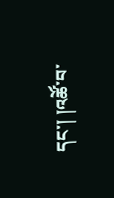དང་། །འཚོ་བ་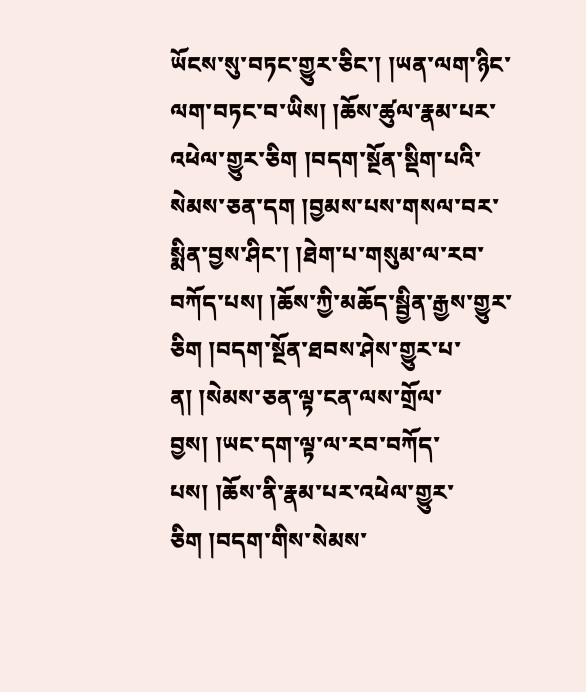ཡོངས་སུ་བཏང་གྱུར་ཅིང་། །ཡན་ལག་ཉིང་ལག་བཏང་བ་ཡིས། །ཆོས་ཚུལ་རྣམ་པར་འཕེལ་གྱུར་ཅིག །བདག་སྔོན་སྡིག་པའི་སེམས་ཅན་དག །བྱམས་པས་གསལ་བར་སྨིན་བྱས་ཤིང་། །ཐེག་པ་གསུམ་ལ་རབ་བཀོད་པས། །ཆོས་ཀྱི་མཆོད་སྦྱིན་རྒྱས་གྱུར་ཅིག །བདག་སྔོན་ཐབས་ཤེས་གྱུར་པ་ན། །སེམས་ཅན་ལྟ་ངན་ལས་གྲོལ་བྱས། །ཡང་དག་ལྟ་ལ་རབ་བཀོད་པས། །ཆོས་ནི་རྣམ་པར་འཕེལ་གྱུར་ཅིག །བདག་གིས་སེམས་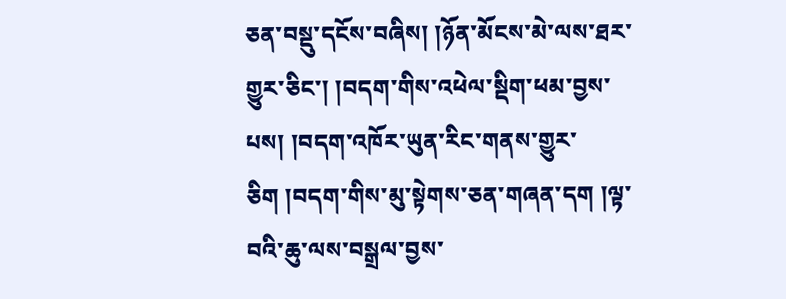ཅན་བསྡུ་དངོས་བཞིས། །ཉོན་མོངས་མེ་ལས་ཐར་གྱུར་ཅིང་། །བདག་གིས་འཕེལ་སྡིག་ཕམ་བྱས་པས། །བདག་འཁོར་ཡུན་རིང་གནས་གྱུར་ཅིག །བདག་གིས་མུ་སྟེགས་ཅན་གཞན་དག །ལྟ་བའི་ཆུ་ལས་བསྒྲལ་བྱས་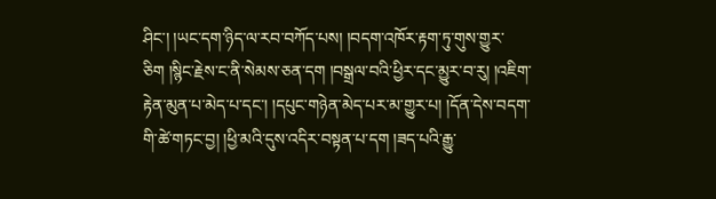ཤིང་། །ཡང་དག་ཉིད་ལ་རབ་བཀོད་པས། །བདག་འཁོར་རྟག་ཏུ་གུས་གྱུར་ཅིག །སྙིང་རྗེས་ང་ནི་སེམས་ཅན་དག །བསྒྲལ་བའི་ཕྱིར་དང་མྱུར་བ་རུ། །འཇིག་རྟེན་མུན་པ་མེད་པ་དང་། །དཔུང་གཉེན་མེད་པར་མ་གྱུར་པ། །དོན་དེས་བདག་གི་ཚེ་གཏང་བྱ། །ཕྱི་མའི་དུས་འདིར་བསྟན་པ་དག །ཟད་པའི་རྒྱུ་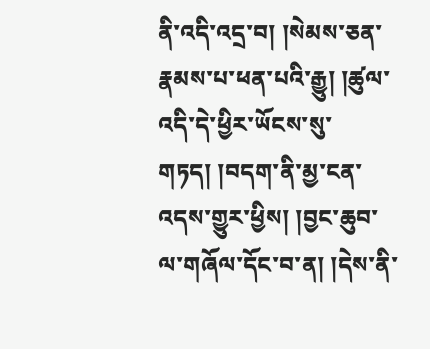ནི་འདི་འདྲ་བ། །སེམས་ཅན་རྣམས་པ་ཕན་པའི་རྒྱུ། །ཚུལ་འདི་དེ་ཕྱིར་ཡོངས་སུ་གཏད། །བདག་ནི་མྱ་ངན་འདས་གྱུར་ཕྱིས། །བྱང་ཆུབ་ལ་གཞོལ་དོང་བ་ན། །དེས་ནི་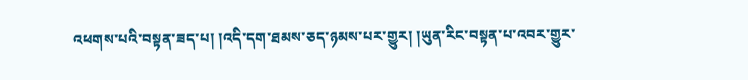འཕགས་པའི་བསྟན་ཟད་པ། །འདི་དག་ཐམས་ཅད་ཉམས་པར་གྱུར། །ཡུན་རིང་བསྟན་པ་འབར་གྱུར་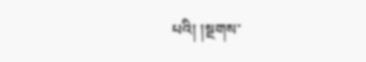པའི། །སྔགས་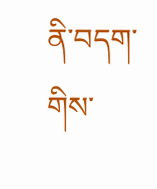ནི་བདག་གིས་